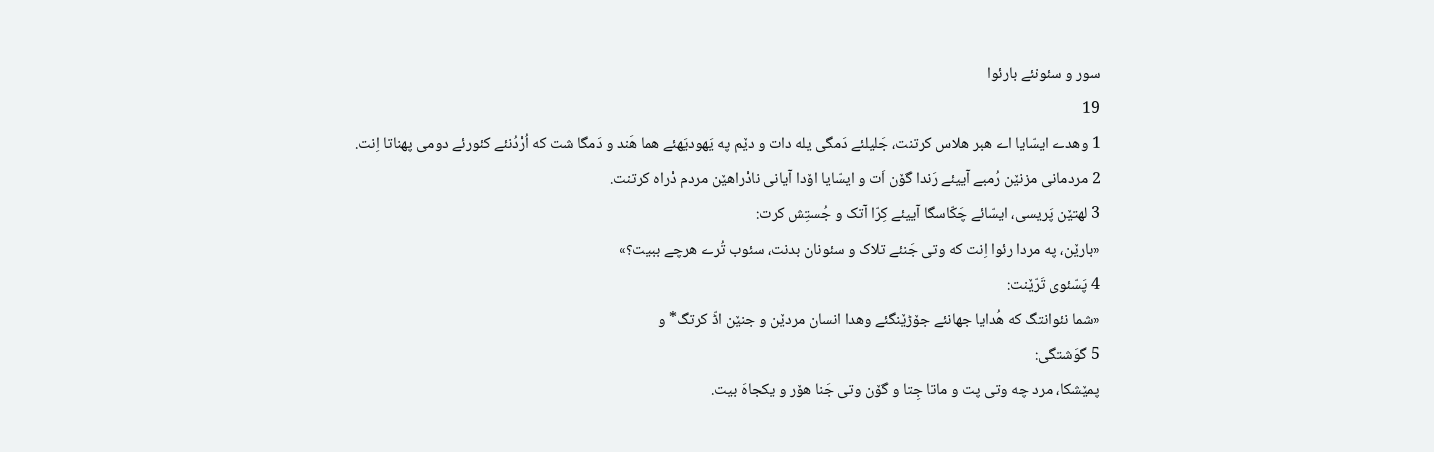سور و سئونئے بارئوا
19
1 وهدے ایسّایا اے هبر هلاس کرتنت، جَلیلئے دَمگی یله دات و دێم په یَهودیَهئے هما هَند و دَمگا شت که اُرْدُنئے کئورئے دومی پهناتا اِنت.
2 مردمانی مزنێن رُمبے آییئے رَندا گۆن اَت و ایسّایا اۆدا آیانی نادْراهێن مردم دْراه کرتنت.
3 لهتێن پَریسی، ایسّائے چَکّاسگا آییئے کِرّا آتک و جُستِش کرت:
«بارێن، په مردا رئوا اِنت که وتی جَنئے تلاک و سئونان بدنت، سئوب تُرے هرچے ببیت؟»
4 پَسّئوی تَرّێنت:
«شما نئوانتگ که هُدایا جهانئے جۆڑێنگئے وهدا انسان مردێن و جنێن اڈّ کرتگ* و
5 گوَشتگی:
پمێشکا، مرد چه وتی پت و ماتا جِتا و گۆن وتی جَنا هۆر و یکجاهَ بیت.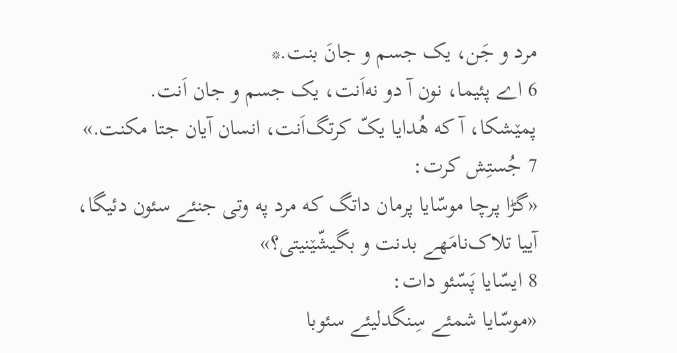مرد و جَن، یک جسم و جانَ بنت.*
6 اے پئیما، نون آ دو نه‌اَنت، یک جسم و جان اَنت.
پمێشکا، آ که هُدایا یکّ کرتگ‌اَنت، انسان آیان جتا مکنت.»
7 جُستِش کرت:
«گڑا پرچا موسّایا پرمان داتگ که مرد په وتی جنئے سئون دئیگا، آییا تلاک‌نامَهے بدنت و بگیشّێنیتی؟»
8 ایسّایا پَسّئو دات:
«موسّایا شمئے سِنگدلیئے سئوبا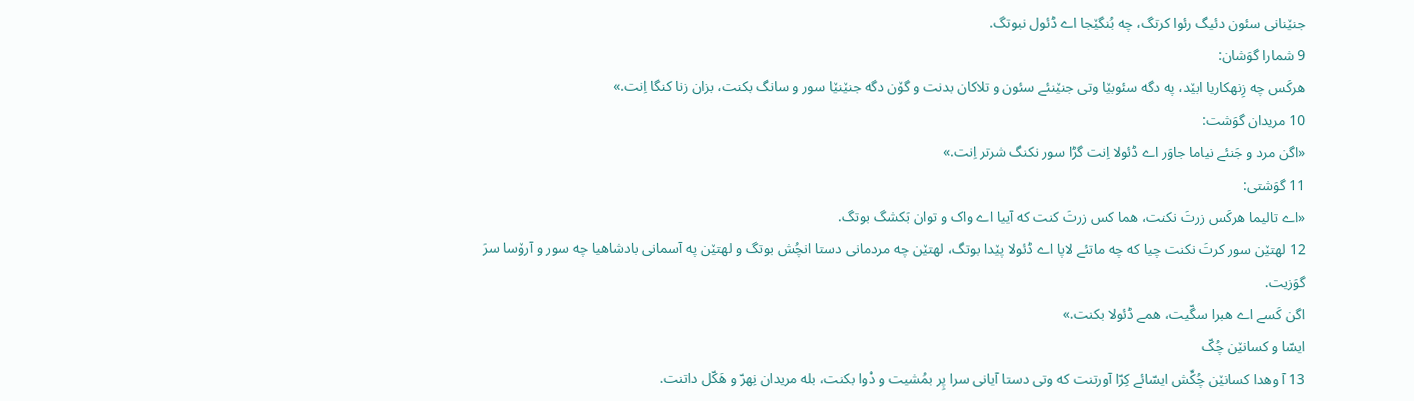جنێنانی سئون دئیگ رئوا کرتگ، چه بُنگێجا اے ڈئول نبوتگ.
9 شمارا گوَشان:
هرکَس چه زِنهکاریا ابێد، په دگه سئوبێا وتی جنێنئے سئون و تلاکان بدنت و گۆن دگه جنێنێا سور و سانگ بکنت، بزان زنا کنگا اِنت.»
10 مریدان گوَشت:
«اگن مرد و جَنئے نیاما جاوَر اے ڈئولا اِنت گڑا سور نکنگ شرتر اِنت.»
11 گوَشتی:
«اے تالیما هرکَس زرتَ نکنت، هما کس زرتَ کنت که آییا اے واک و توان بَکشگ بوتگ.
12 لهتێن سور کرتَ نکنت چیا که چه ماتئے لاپا اے ڈئولا پێدا بوتگ، لهتێن چه مردمانی دستا انچُش بوتگ و لهتێن په آسمانی بادشاهیا چه سور و آرۆسا سرَ گوَزیت.
اگن کَسے اے هبرا سگّیت، همے ڈئولا بکنت.»
ایسّا و کسانێن چُکّ
13 آ وهدا کسانێن چُکِّش ایسّائے کِرّا آورتنت که وتی دستا آیانی سرا پِر بمُشیت و دْوا بکنت، بله مریدان نِهرّ و هَکّل داتنت.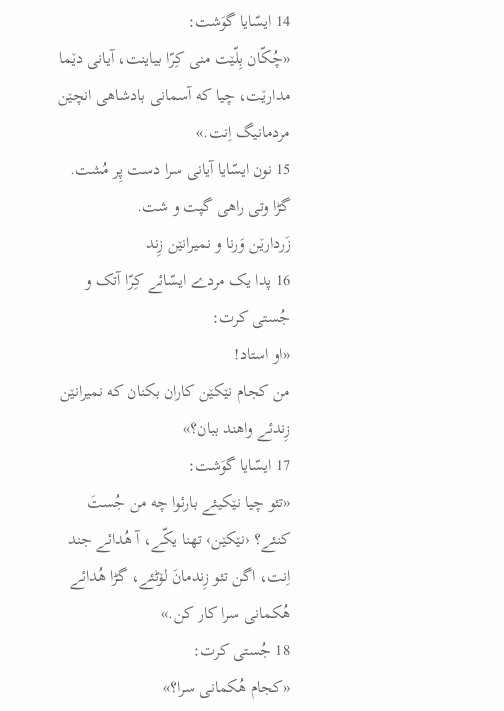14 ایسّایا گوَشت:
«چُکّان بِلّێت منی کِرّا بیاینت، آیانی دێما مدارێت، چیا که آسمانی بادشاهی انچێن مردمانیگ اِنت.»
15 نون ایسّایا آیانی سرا دست پِر مُشت.
گڑا وتی راهی گپت و شت.
زَردارێن وَرنا و نمیرانێن زِند
16 پدا یک مردے ایسّائے کِرّا آتک و جُستی کرت:
«او استاد!
من کجام نێکێن کاران بکنان که نمیرانێن زِندئے واهند ببان؟»
17 ایسّایا گوَشت:
«تئو چیا نێکیئے بارئوا چه من جُستَ کنئے؟ ‹نێکێن› تهنا یکّے، آ هُدائے جند اِنت، اگن تئو زِندمانَ لۆٹئے، گڑا هُدائے هُکمانی سرا کار کن.»
18 جُستی کرت:
«کجام هُکمانی سرا؟»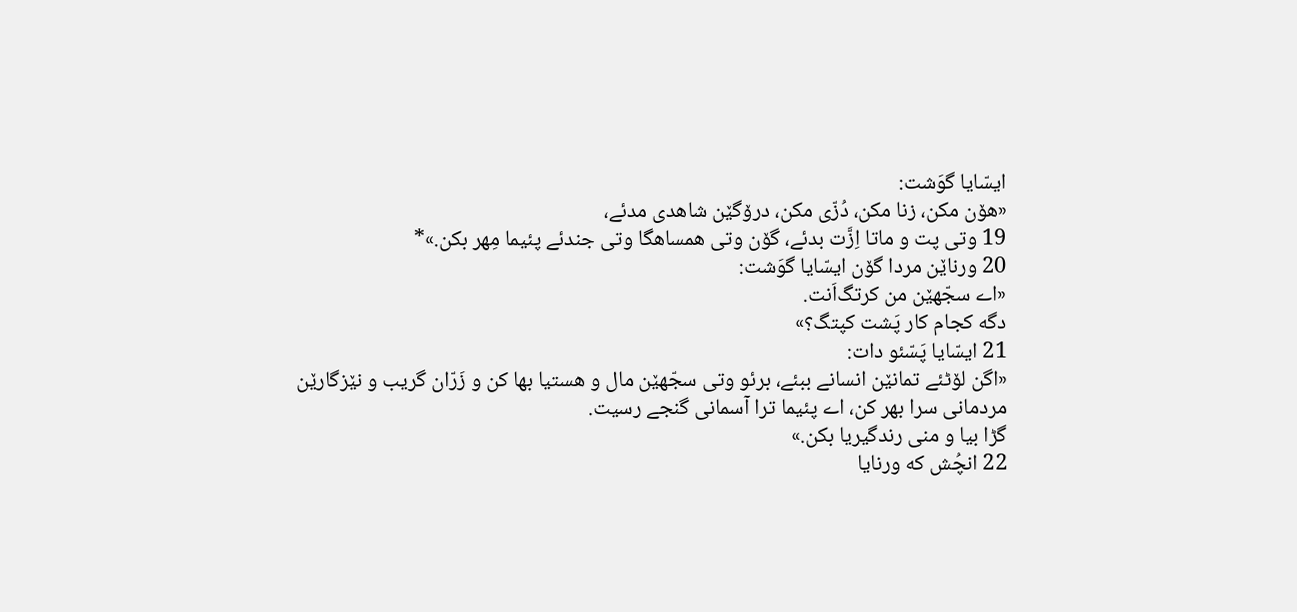ایسّایا گوَشت:
«هۆن مکن، زنا مکن، دُزّی مکن، درۆگێن شاهدی مدئے،
19 وتی پت و ماتا اِزَّت بدئے، گۆن وتی همساهگا وتی جندئے پئیما مِهر بکن.»*
20 ورناێن مردا گۆن ایسّایا گوَشت:
«اے سجّهێن من کرتگ‌اَنت.
دگه کجام کار پَشت کپتگ؟»
21 ایسّایا پَسّئو دات:
«اگن لۆٹئے تمانێن انسانے ببئے، برئو وتی سجّهێن مال و هستیا بها کن و زَرّان گریب و نێزگارێن مردمانی سرا بهر کن، اے پئیما ترا آسمانی گنجے رسیت.
گڑا بیا و منی رندگیریا بکن.»
22 انچُش که ورنایا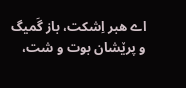اے هبر اِشکت، باز گَمیگ و پرێشان بوت و شت،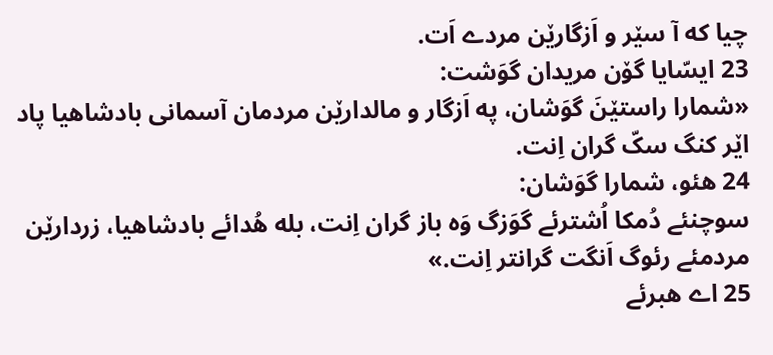چیا که آ سێر و اَزگارێن مردے اَت.
23 ایسّایا گۆن مریدان گوَشت:
«شمارا راستێنَ گوَشان، په اَزگار و مالدارێن مردمان آسمانی بادشاهیا پاد اێر کنگ سکّ گران اِنت.
24 هئو، شمارا گوَشان:
سوچنئے دُمکا اُشترئے گوَزگ وَه باز گران اِنت، بله هُدائے بادشاهیا، زردارێن مردمئے رئوگ اَنگت گرانتر اِنت.»
25 اے هبرئے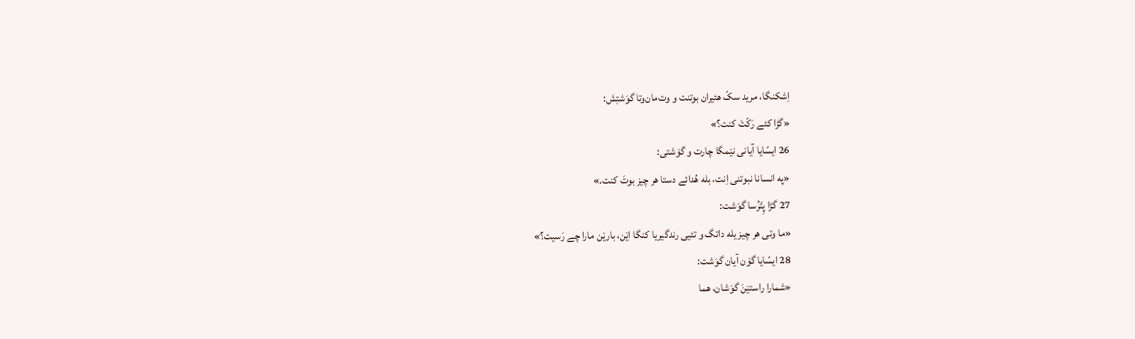اِشکنگا، مرید سکّ هئیران بوتنت و وت‌مان‌وتا گوَشتِش:
«گڑا کئے رَکّتَ کنت؟»
26 ایسّایا آیانی نێمگا چارت و گوَشتی:
«په انسانا نبوتنی اِنت، بله هُدائے دستا هر چیز بوتَ کنت.»
27 گڑا پِتْرُسا گوَشت:
«ما وتی هر چیز یله داتگ و تئیی رندگیریا کنگا اێن، بارێن مارا چے رَسیت؟»
28 ایسّایا گۆن آیان گوَشت:
«شمارا راستێنَ گوَشان، هما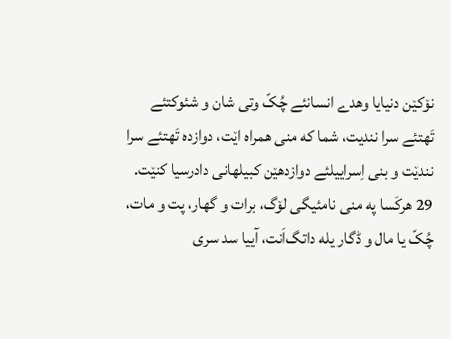نۆکێن دنیایا وهدے انسانئے چُکّ وتی شان و شئوکتئے تَهتئے سرا نندیت، شما که منی همراه اێت، دوازده تَهتئے سرا نندێت و بنی اِسراییلئے دوازدهێن کبیلهانی دادرسیا کنێت.
29 هرکَسا په منی نامئیگی لۆگ، برات و گهار، پت و مات، چُکّ یا مال و ڈگار یله داتگ‌اَنت، آییا سد سری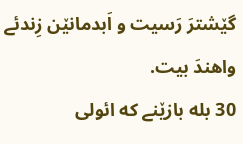گێشترَ رَسیت و اَبدمانێن زِندئے واهندَ بیت.
30 بله بازێنے که ائولی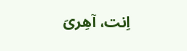اِنت، آهِریَ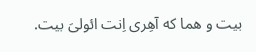بیت و هما که آهِری اِنت ائولیَ بیت.